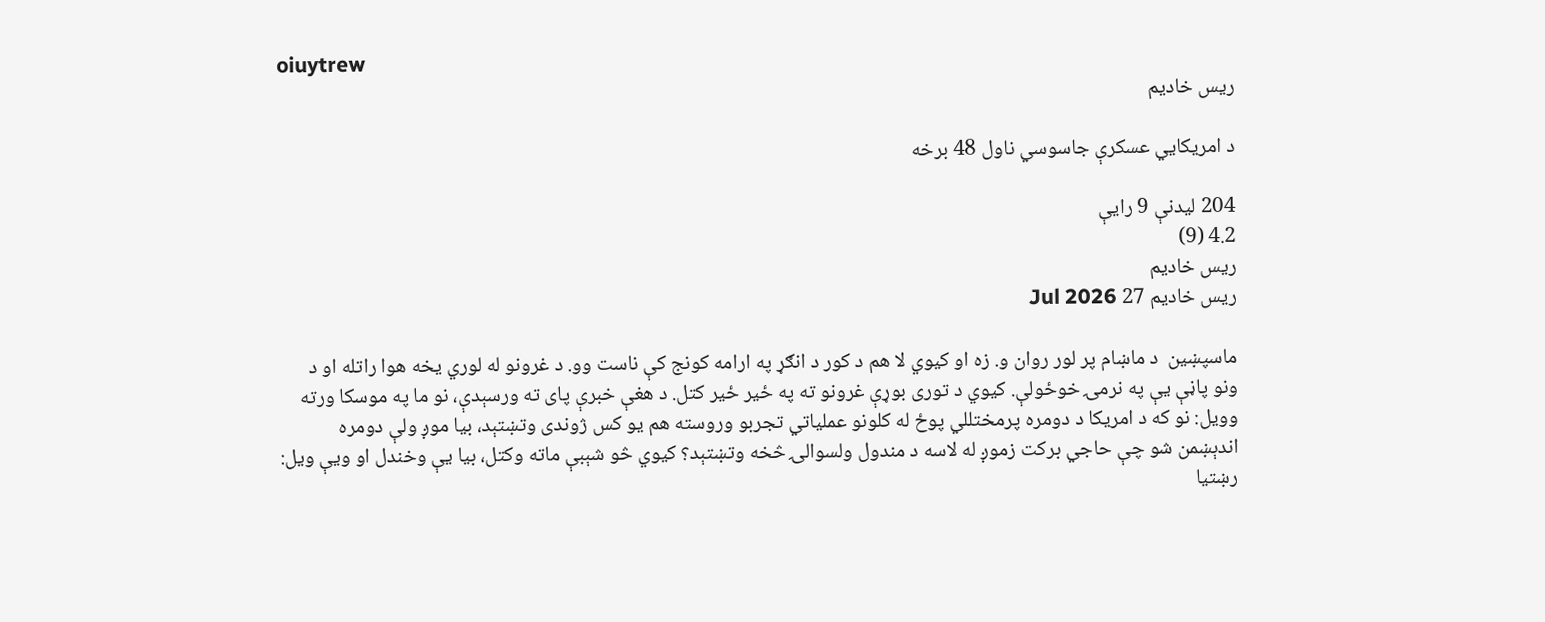oiuytrew
ریس خادیم

د امریکايي عسکرې جاسوسي ناول 48 برخه

204 لیدنې 9 رایې
4.2 (9)
ریس خادیم
ریس خادیم 27 Jul 2026

ماسپښین  د ماښام پر لور روان و. زه او کیوي لا هم د کور د انګړ په ارامه کونج کې ناست وو. د غرونو له لوري یخه هوا راتله او د ونو پاڼې یې په نرمۍ خوځولې. کیوي د توری بوړې غرونو ته په ځیر ځیر کتل. د هغې خبرې پای ته ورسېدې، نو ما په موسکا ورته وویل: نو که د امریکا د دومره پرمختللي پوځ له کلونو عملیاتي تجربو وروسته هم یو کس ژوندی وتښتېد، بیا موږ ولې دومره اندېښمن شو چې حاجي برکت زموږ له لاسه د مندول ولسوالۍ څخه وتښتېد؟ کیوي څو شېبې ماته وکتل، بیا یې وخندل او ویې ویل: رښتیا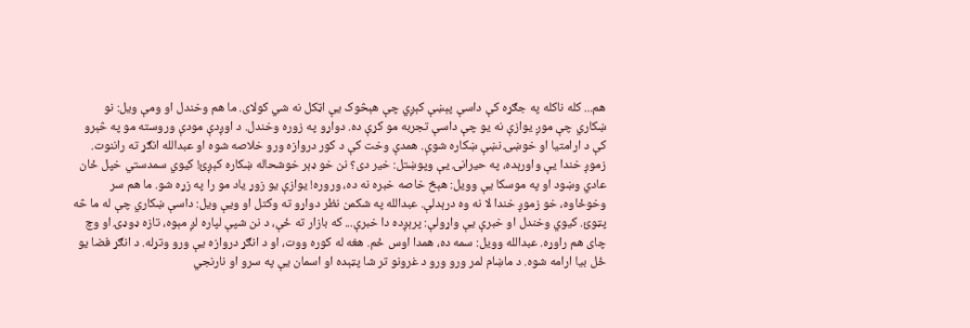هم... کله ناکله په جګړه کې داسې پېښې کېږي چې هېڅوک یې اټکل نه شي کولای. ما هم وخندل او ومې ویل: نو ښکاري چې موږ یوازې نه یو چې داسې تجربه مو کړې ده. دواړو په زوره وخندل. د اوږدې مودې وروسته مو په څېرو کې د ارامتیا او خوښۍ نښې ښکاره شوې. همدې وخت کې د کور دروازه ورو خلاصه شوه او عبدالله انګړ ته راننوت. زموږ خندا یې واورېده، په حیرانۍ یې وپوښتل: خیر دی؟ نن خو ډېر خوشحاله ښکاره کېږئ! کیوي سمدستي خپل ځان عادي وښود او په موسکا یې وویل: هېڅ خاصه خبره نه ده، وروره! یوازې یو زوړ یاد مو را په زړه شو. ما هم سر وخوځاوه، خو زموږ خندا لا نه وه درېدلې. عبدالله په شکمن نظر دواړو ته وکتل او ویې ویل: داسې ښکاري چې له ما څه پټوئ. کیوي وخندل او خبرې یې واړولې: پرېږده دا خبرې... که بازار ته ځې، د نن شپې لپاره لږ مېوه، تازه ډوډۍ او وچ چای هم راوړه. عبدالله وویل: سمه ده، همدا اوس ځم. هغه له کوره ووت، او د انګړ دروازه یې ورو وتړله. د انګړ فضا یو ځل بیا ارامه شوه. د ماښام لمر ورو ورو د غرونو تر شا پټېده او اسمان یې په سرو او نارنجي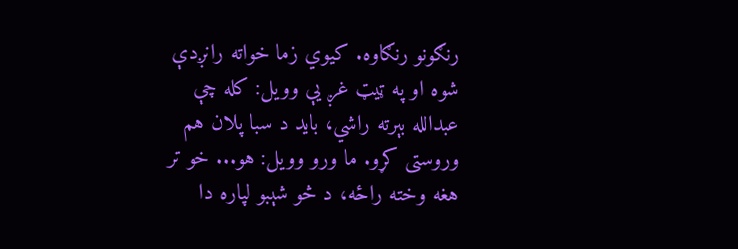رنګونو رنګاوه. کیوي زما خواته رانږدې شوه او په ټیټ غږ یې وویل: کله چې عبدالله بېرته راشي، باید د سبا پلان هم وروستی کړو. ما ورو وویل: هو... خو تر هغه وخته راځه، د څو شېبو لپاره دا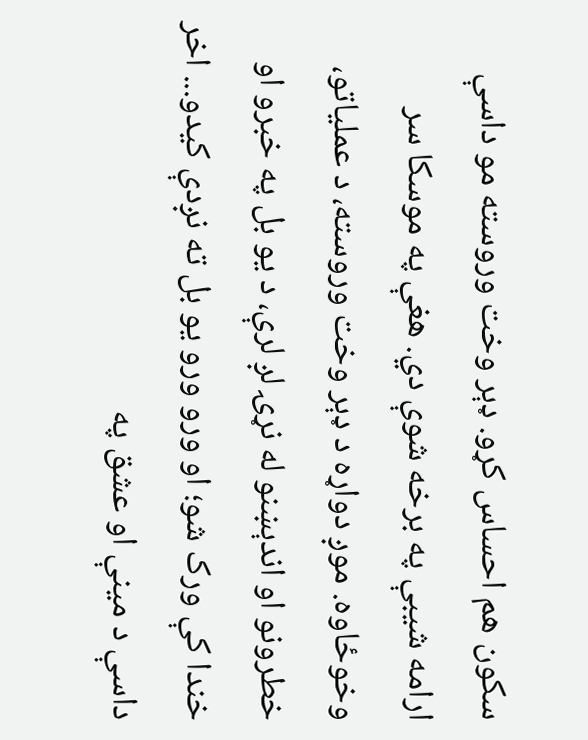سکون هم احساس کړو. ډېر وخت وروسته مو داسې ارامه شیبې په برخه شوې دي. هغې په موسکا سر وخوځاوه. موږ دواړه د ډېر وخت وروسته، د عملیاتو، خطرونو او اندېښنو له نړۍ لږ لرې، د یو بل په خبرو او خندا کې ورک شو؛ او ورو ورو يو بل ته نږدې کيدو... اخر داسې د مينې او عشق په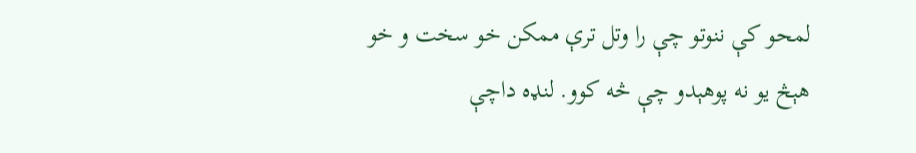لمحو کې ننوتو چې را وتل ترې ممکن خو سخت و خو هېڅ یو نه پوهېدو چې څه کوو. لنډه داچې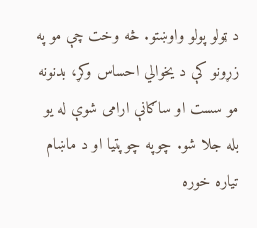د ټولو پولو واوښتو. څه وخت چې مو په زړونو کې د يخوالي احساس وکړ، بدنونه مو سست او ساګانې ارامی شوې له يو بله جلا شو. چوپه چوپتيا او د ماښام تياره خوره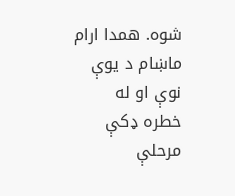شوه. همدا ارام ماښام د یوې نوې او له خطره ډکې مرحلې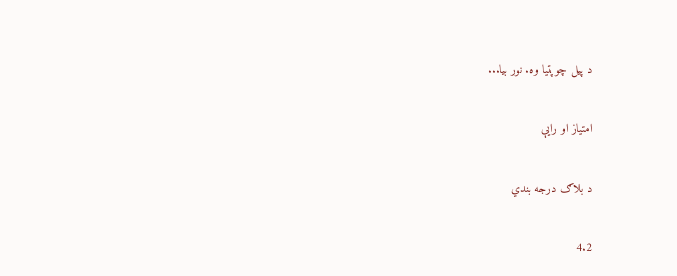د پیل چوپتیا وه. نور بیا...

امتیاز او رایې

د بلاګ درجه بندي

4.2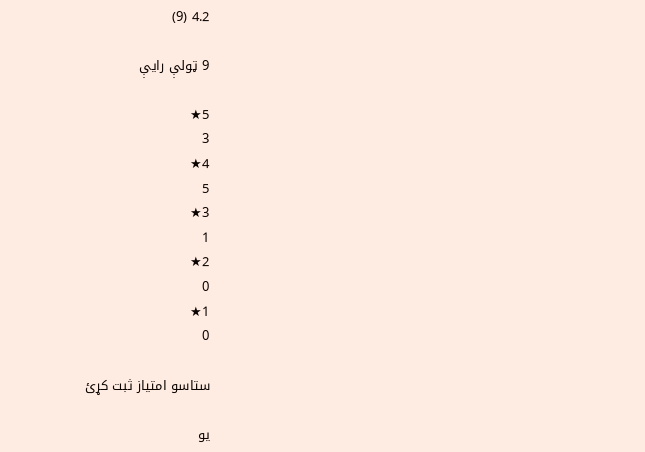4.2 (9)

9 ټولې رایې

5★
3
4★
5
3★
1
2★
0
1★
0

ستاسو امتیاز ثبت کړئ

یو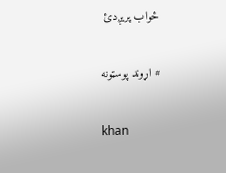ځواب پریږدئ

# اړوند پوسټونه

khan